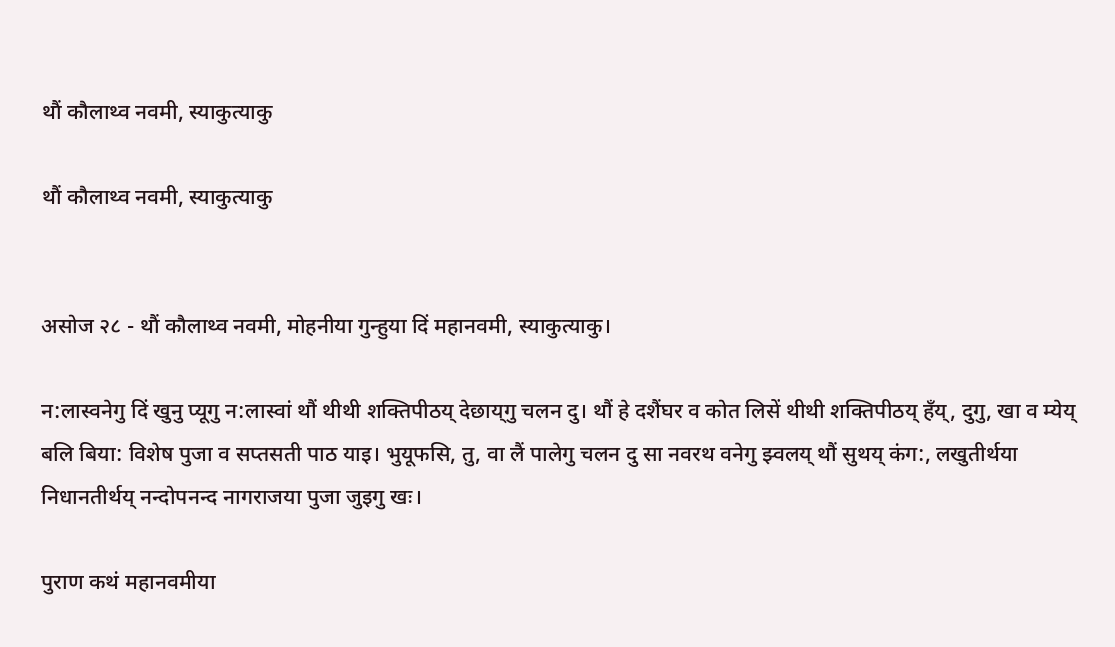थौं कौलाथ्व नवमी, स्याकुत्याकु

थौं कौलाथ्व नवमी, स्याकुत्याकु


असोज २८ - थौं कौलाथ्व नवमी, मोहनीया गुन्हुया दिं महानवमी, स्याकुत्याकु।

न:लास्वनेगु दिं खुनु प्यूगु न:लास्वां थौं थीथी शक्तिपीठय् देछाय्‌गु चलन दु। थौं हे दशैंघर व कोत लिसें थीथी शक्तिपीठय् हँय्, दुगु, खा व म्येय् बलि बिया: विशेष पुजा व सप्तसती पाठ याइ। भुयूफसि, तु, वा लैं पालेगु चलन दु सा नवरथ वनेगु झ्वलय् थौं सुथय् कंग:, लखुतीर्थया निधानतीर्थय् नन्दोपनन्द नागराजया पुजा जुइगु खः।

पुराण कथं महानवमीया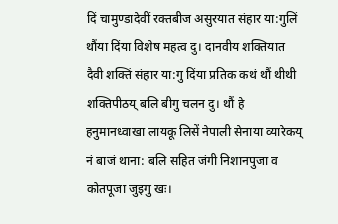दिं चामुण्डादेवीं रक्तबीज असुरयात संहार या:गुलिं थौंया दिंया विशेष महत्व दु। दानवीय शक्तियात दैवी शक्तिं संहार या:गु दिंया प्रतिक कथं थौं थीथी शक्तिपीठय् बलि बीगु चलन दु। थौं हे हनुमानध्वाखा लायकू लिसें नेपाली सेनाया व्यारेकय् नं बाजं थाना: बलि सहित जंगी निशानपुजा व कोतपूजा जुइगु खः।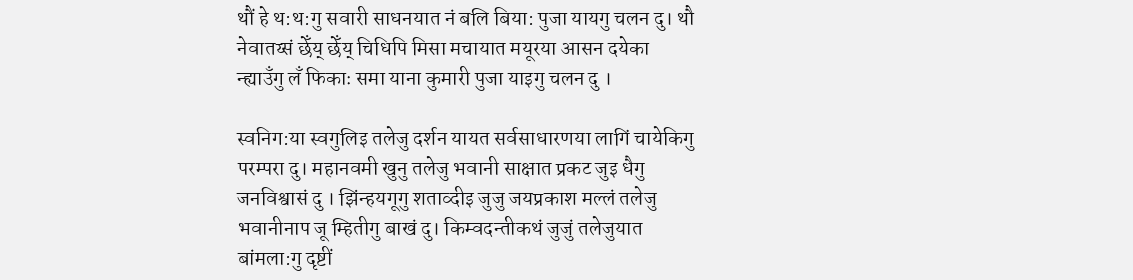थौं हे थ:थ:गु सवारी साधनयात नं बलि बिया: पुजा यायगु चलन दु। थौ नेवातय्सं छेँय् छेँय् चिधिपि मिसा मचायात मयूरया आसन दयेका न्ह्याउँगु लँ फिकाः समा याना कुमारी पुजा याइगु चलन दु ।

स्वनिग:या स्वगुलिइ तलेजु दर्शन यायत सर्वसाधारणया लागिं चायेकिगु परम्परा दु। महानवमी खुनु तलेजु भवानी साक्षात प्रकट जुइ धैगु जनविश्वासं दु । झिंन्हयगूगु शताव्दीइ जुजु जयप्रकाश मल्लं तलेजु भवानीनाप जू म्हितीगु बाखं दु। किम्वदन्तीकथं जुजुं तलेजुयात बांमला:गु दृष्टीं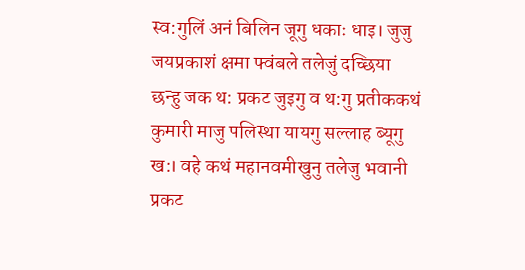स्व:गुलिं अनं बिलिन जूगु धकाः धाइ। जुजु जयप्रकाशं क्षमा फ्वंबले तलेजुं दच्छिया छन्हु जक थ: प्रकट जुइगु व थ:गु प्रतीककथं कुमारी माजु पलिस्था यायगु सल्लाह ब्यूगु ख:। वहे कथं महानवमीखुनु तलेजु भवानी प्रकट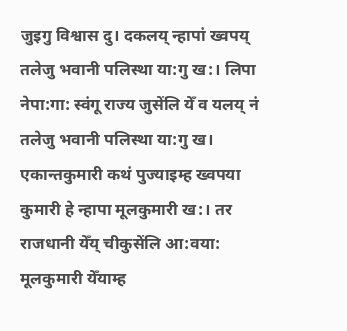जुइगु विश्वास दु। दकलय् न्हापां ख्वपय् तलेजु भवानी पलिस्था या:गु ख:। लिपा नेपा:गा: स्वंगू राज्य जुसेंलि येँ व यलय् नं तलेजु भवानी पलिस्था या:गु ख। एकान्तकुमारी कथं पुज्याइम्ह ख्वपया कुमारी हे न्हापा मूलकुमारी ख:। तर राजधानी येँय् चीकुसेंलि आ:वया: मूलकुमारी येँयाम्ह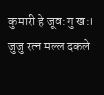कुमारी हे जूव:गु ख:। जुजु रत्न मल्ल दकले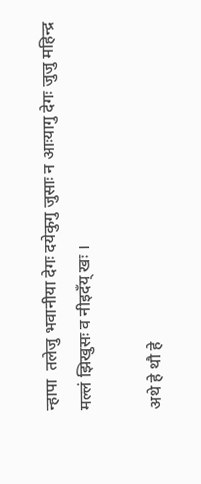न्हापा  तलेजु भवानीया देगः दयेकुगु जुसाः न आःयागु देगः जुजु महिन्द्र मल्लं झिखुसः व नीइदँय् खः ।

अथे हे थौ हे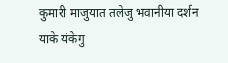कुमारी माजुयात तलेजु भवानीया दर्शन याके यंकेगु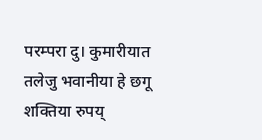परम्परा दु। कुमारीयात तलेजु भवानीया हे छगू शक्तिया रुपय्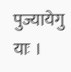पुज्यायेगु याः ।